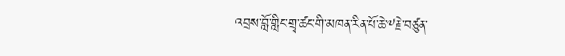འབྲས་བློ་གླིང་གྲྭ་ཚང་གི་མཁན་རིན་པོ་ཆེ་༸རྗེ་བཙུན་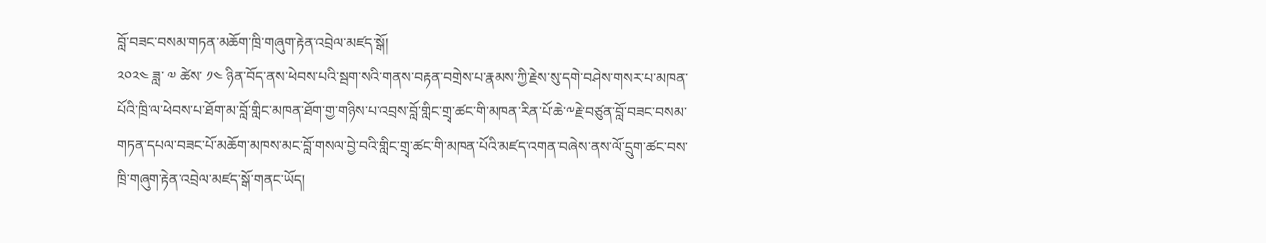བློ་བཟང་བསམ་གཏན་མཆོག་ཁྲི་གཞུག་རྟེན་འབྲེལ་མཛད་སྒོ།
༢༠༢༤ ཟླ་ ༧ ཚེས་ ༡༤ ཉིན་བོད་ནས་ཕེབས་པའི་སྦག་སའི་གནས་བརྟན་བགྲེས་པ་རྣམས་ཀྱི་རྗེས་སུ་དགེ་བཤེས་གསར་པ་མཁན་པོའི་ཁྲི་ལ་ཕེབས་པ་ཐོག་མ་བློ་གླིང་མཁན་ཐོག་གྱ་གཉིས་པ་འབྲས་བློ་གླིང་གྲྭ་ཚང་གི་མཁན་རིན་པོ་ཆེ་༸རྗེ་བཙུན་བློ་བཟང་བསམ་གཏན་དཔལ་བཟང་པོ་མཆོག་མཁས་མང་བློ་གསལ་བྱེ་བའི་གླིང་གྲྭ་ཚང་གི་མཁན་པོའི་མཛད་འགན་བཞེས་ནས་ལོ་དྲུག་ཚང་བས་ཁྲི་གཞུག་རྟེན་འབྲེལ་མཛད་སྒོ་གནང་ཡོད།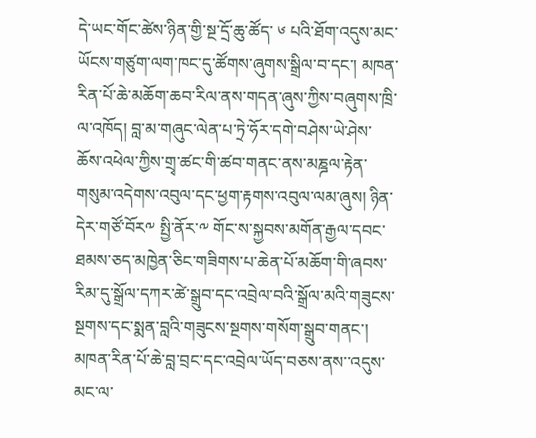དེ་ཡང་གོང་ཚེས་ཉིན་གྱི་སྔ་དྲོ་ཆུ་ཚོད་ ༦ པའི་ཐོག་འདུས་མང་ཡོངས་གཙུག་ལག་ཁང་དུ་ཚོགས་ཞུགས་སྒྲིལ་བ་དང་། མཁན་རིན་པོ་ཆེ་མཆོག་ཆབ་རིལ་ནས་གདན་ཞུས་ཀྱིས་བཞུགས་ཁྲི་ལ་འཁོད། བླ་མ་གཞུང་ལེན་པ་ཏྲེ་ཧོར་དགེ་བཤེས་ཡེ་ཤེས་ཆོས་འཕེལ་ཀྱིས་གྲྭ་ཚང་གི་ཚབ་གནང་ནས་མཎྜལ་རྟེན་གསུམ་འདེགས་འབུལ་དང་ཕྱག་རྟགས་འབུལ་ལམ་ཞུས། ཉིན་དེར་གཙོ་བོར༸ སྤྱི་ནོར་༸ གོང་ས་སྐྱབས་མགོན་རྒྱལ་དབང་ཐམས་ཅད་མཁྱེན་ཅིང་གཟིགས་པ་ཆེན་པོ་མཆོག་གི་ཞབས་རིམ་དུ་སྒྲོལ་དཀར་ཚེ་སྒྲུབ་དང་འབྲེལ་བའི་སྒྲོལ་མའི་གཟུངས་སྔགས་དང་སྨན་བླའི་གཟུངས་སྔགས་གསོག་སྒྲུབ་གནང་། མཁན་རིན་པོ་ཆེ་བླ་བྲང་དང་འབྲེལ་ཡོད་བཅས་ནས་་འདུས་མང་ལ་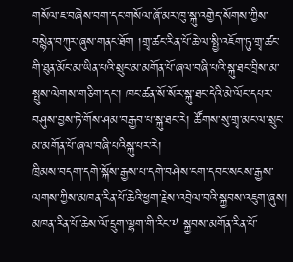གསོལ་ཇ་བཞེས་བག་དང་གསོལ་ཞོ་མར་ཁུ་སྐུ་འགྱེད་སོགས་ཀྱིས་བསྙེན་བཀུར་ཞུས་གནང་ཐོག །གྲྭ་ཚང་རིན་པོ་ཆེ་ལ་སྤྱི་འཇོག་ཏུ་གྲྭ་ཚང་གི་ཐུན་མོང་མ་ཡིན་པའི་སྲུང་མ་མགོན་པོ་ཞལ་བཞི་པའི་སྐུ་ཐང་བྲིས་མ་སྤུས་ལེགས་གཅིག་དང་། ཁང་ཚན་སོ་སོར་སྐུ་ཐང་དེའི་མེ་ལོང་དཔར་བཤུས་བྱས་ཏེ་གོས་ཤམ་བརྒྱབ་པ་སྐུ་ཐང་རེ། ཚོགས་སུ་གྲྭ་མང་ལ་སྲུང་མ་མགོན་པོ་ཞལ་བཞི་པའིསྐུ་པར་རེ།
ཁྲིམས་བདག་དགེ་སྐོས་རྒྱས་པ་དགེ་བཤེས་ངག་དབང་སངས་རྒྱས་ལགས་ཀྱིས་མཁན་རིན་པོ་ཆེའི་ཕྱག་རྗེས་འབྲེལ་བའི་སྐྱབས་འཇུག་ཞུས། མཁན་རིན་པོ་ཆེས་ལོ་དྲུག་ལྷག་གི་རིང་༸ སྐྱབས་མགོན་རིན་པོ་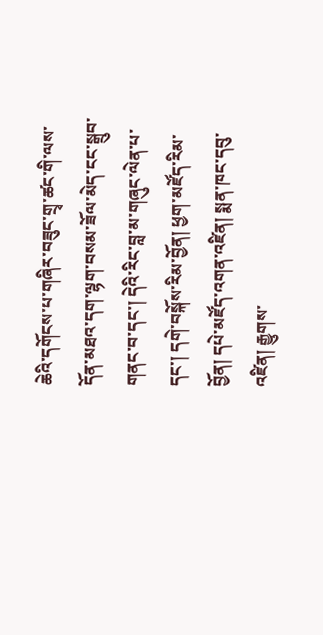ཆེའི་དགོངས་པ་གཞིར་བཟུང་གྲྭ་ཚང་གི་ལས་དོན་མཐའ་དག་ལྷག་བསམ་ཟོལ་མེད་ངང་སྒྲུབ་གནང་བ་དང་། དེའི་རིང་བླ་མ་གཞུང་ལེན་པ་དང་། དགེ་བསྐོས་རིམ་བྱོན། ཕྱག་མཛོད་རིམ་བྱོན། དཔེ་མཛོད་འགན་འཛིན། སྨན་ཁང་དབུ་འཛིན། རྒྱུགས་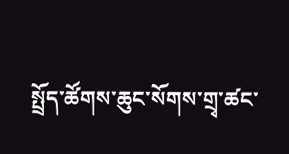སྤྲོད་ཚོགས་ཆུང་སོགས་གྲྭ་ཚང་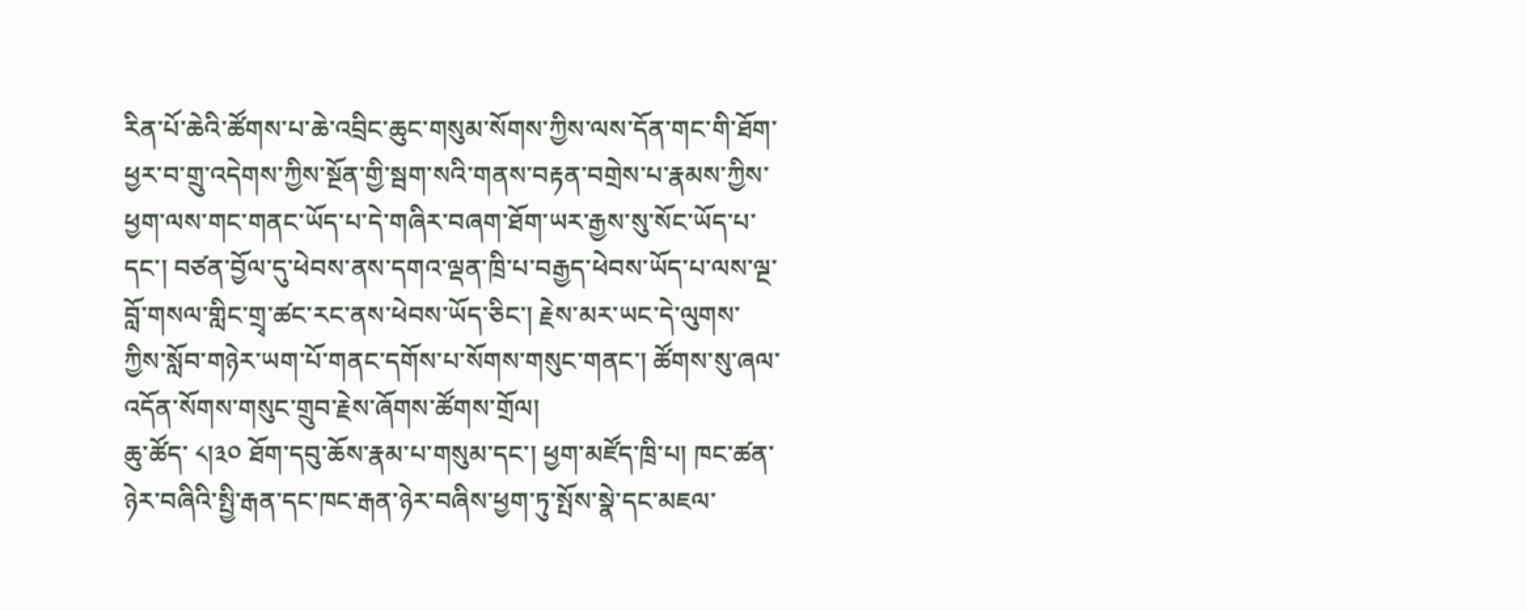རིན་པོ་ཆེའི་ཚོགས་པ་ཆེ་འབྲིང་ཆུང་གསུམ་སོགས་ཀྱིས་ལས་དོན་གང་གི་ཐོག་ཕྱར་བ་གྲུ་འདེགས་ཀྱིས་སྔོན་གྱི་སྦག་སའི་གནས་བརྟན་བགྲེས་པ་རྣམས་ཀྱིས་ཕྱག་ལས་གང་གནང་ཡོད་པ་དེ་གཞིར་བཞག་ཐོག་ཡར་རྒྱས་སུ་སོང་ཡོད་པ་དང་། བཙན་བྱོལ་དུ་ཕེབས་ནས་དགའ་ལྡན་ཁྲི་པ་བརྒྱད་ཕེབས་ཡོད་པ་ལས་ལྔ་བློ་གསལ་གླིང་གྲྭ་ཚང་རང་ནས་ཕེབས་ཡོད་ཅིང་། རྗེས་མར་ཡང་དེ་ལུགས་ཀྱིས་སློབ་གཉེར་ཡག་པོ་གནང་དགོས་པ་སོགས་གསུང་གནང་། ཚོགས་སུ་ཞལ་འདོན་སོགས་གསུང་གྲུབ་རྗེས་ཞོགས་ཚོགས་གྲོལ།
ཆུ་ཚོད་ ༨།༣༠ ཐོག་དབུ་ཆོས་རྣམ་པ་གསུམ་དང་། ཕྱག་མཛོད་ཁྲི་པ། ཁང་ཚན་ཉེར་བཞིའི་སྤྱི་རྒན་དང་ཁང་རྒན་ཉེར་བཞིས་ཕྱག་ཏུ་སྤོས་སྣེ་དང་མཇལ་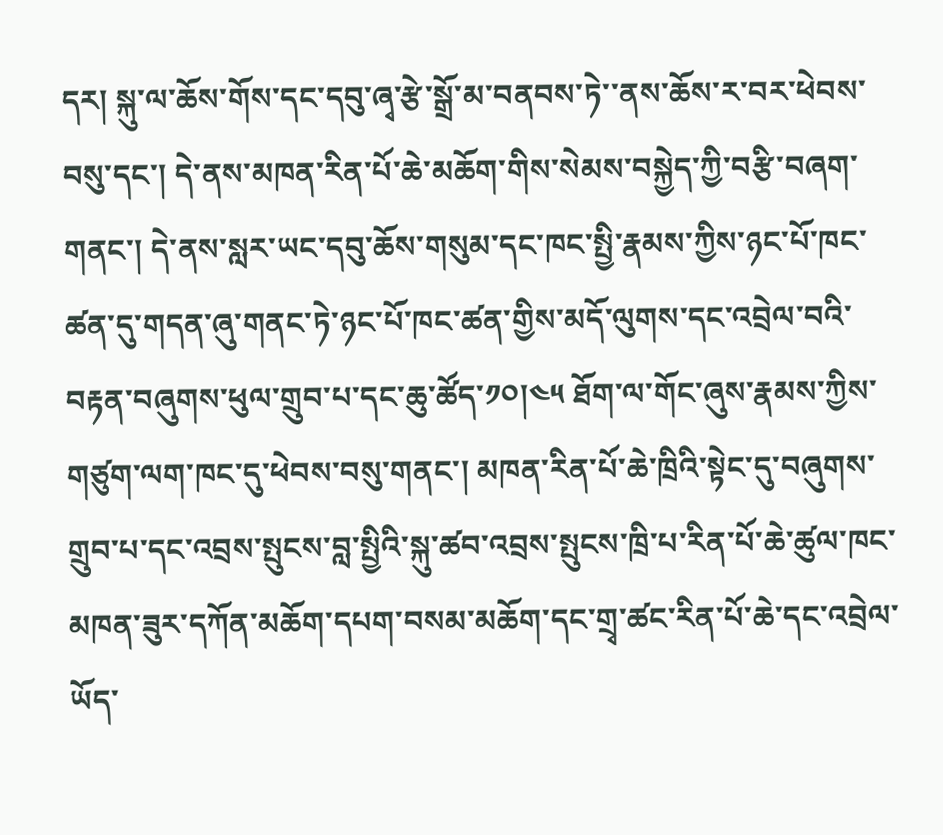དར། སྐུ་ལ་ཆོས་གོས་དང་དབུ་ཞྭ་རྩེ་སྒྲོ་མ་བནབས་ཏེ་་ནས་ཆོས་ར་བར་ཕེབས་བསུ་དང་། དེ་ནས་མཁན་རིན་པོ་ཆེ་མཆོག་གིས་སེམས་བསྐྱེད་ཀྱི་བརྩི་བཞག་གནང་། དེ་ནས་སླར་ཡང་དབུ་ཆོས་གསུམ་དང་ཁང་སྤྱི་རྣམས་ཀྱིས་ཉང་པོ་ཁང་ཚན་དུ་གདན་ཞུ་གནང་ཏེ་ཉང་པོ་ཁང་ཚན་གྱིས་མདོ་ལུགས་དང་འབྲེལ་བའི་བརྟན་བཞུགས་ཕུལ་གྲུབ་པ་དང་ཆུ་ཚོད་༡༠།༤༥ ཐོག་ལ་གོང་ཞུས་རྣམས་ཀྱིས་གཙུག་ལག་ཁང་དུ་ཕེབས་བསུ་གནང་། མཁན་རིན་པོ་ཆེ་ཁྲིའི་སྟེང་དུ་བཞུགས་གྲུབ་པ་དང་འབྲས་སྤུངས་བླ་སྤྱིའི་སྐུ་ཚབ་འབྲས་སྤུངས་ཁྲི་པ་རིན་པོ་ཆེ་ཚུལ་ཁང་མཁན་ཟུར་དཀོན་མཆོག་དཔག་བསམ་མཆོག་དང་གྲྭ་ཚང་རིན་པོ་ཆེ་དང་འབྲེལ་ཡོད་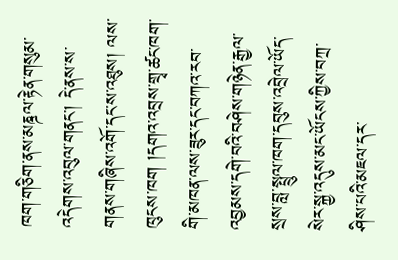ཁག་གཅིག་ནས་མཎྜལ་རྟེན་གསུམ་འདེགས་འབུལ་གནང་། དེ་ནས་ས་གནས་གཞིས་འགོ་དང་ས་འཐུས། ལས་ཁུངས་ཁག །དགའ་འབྲས་གྲྭ་ཚང་ཁག་གི་མཁན་ལས་ཟུར་དང་བཀའ་རབ་འབྱམས་དགེ་བའི་བཤེས་གཉེན་རྒྱལ་སྲས་བླ་སྤྲུལ་ཁག་དབུས་འབྲེལ་ཡོད་སེར་སྐྱ་འདུས་མང་ཡོངས་ཀྱིས་བཀྲ་ཤིས་པའི་མཇལ་དར་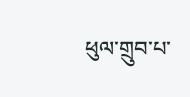ཕུལ་གྲུབ་པ་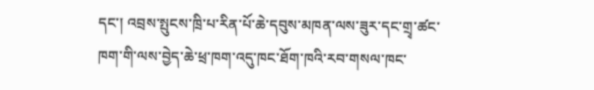དང་། འབྲས་སྤུངས་ཁྲི་པ་རིན་པོ་ཆེ་དབུས་མཁན་ལས་ཟུར་དང་གྲྭ་ཚང་ཁག་གི་ལས་བྱེད་ཆེ་ཕྲ་ཁག་འདུ་ཁང་ཐོག་ཁའི་རབ་གསལ་ཁང་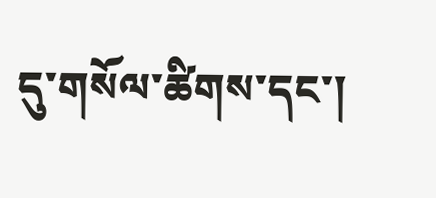དུ་གསོལ་ཚིགས་དང་།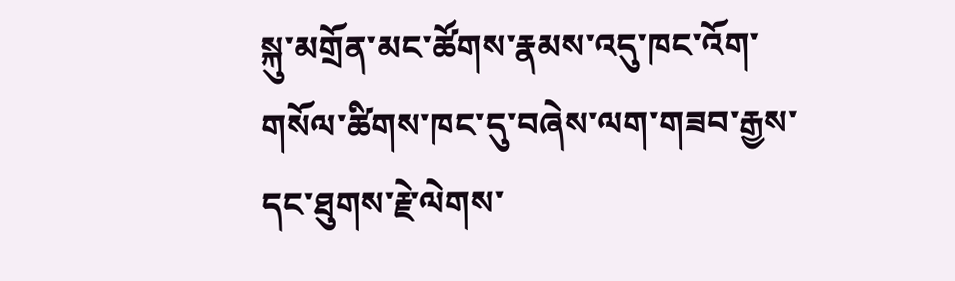སྐུ་མགྲོན་མང་ཚོགས་རྣམས་འདུ་ཁང་འོག་གསོལ་ཚིགས་ཁང་དུ་བཞེས་ལག་གཟབ་རྒྱས་དང་ཐུགས་རྗེ་ལེགས་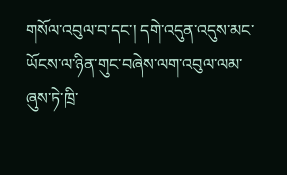གསོལ་འབུལ་བ་དང་། དགེ་འདུན་འདུས་མང་ཡོངས་ལ་ཉིན་གུང་བཞེས་ལག་འབུལ་ལམ་ཞུས་ཏེ་ཁྲི་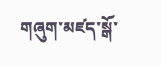གཞུག་མཛད་སྒོ་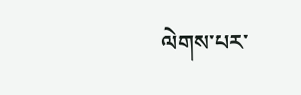ལེགས་པར་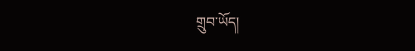གྲུབ་ཡོད།